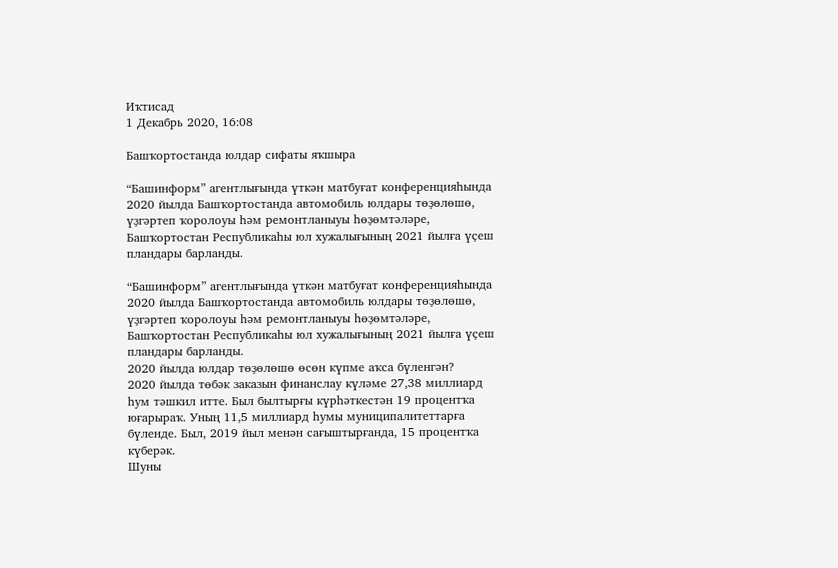Иҡтисад
1 Декабрь 2020, 16:08

Башҡортостанда юлдар сифаты яҡшыра

“Башинформ” агентлығында үткән матбуғат конференцияһында 2020 йылда Башҡортостанда автомобиль юлдары төҙөлөшө, үҙгәртеп ҡоролоуы һәм ремонтланыуы һөҙөмтәләре, Башҡортостан Республикаһы юл хужалығының 2021 йылға үҫеш пландары барланды.

“Башинформ” агентлығында үткән матбуғат конференцияһында 2020 йылда Башҡортостанда автомобиль юлдары төҙөлөшө, үҙгәртеп ҡоролоуы һәм ремонтланыуы һөҙөмтәләре, Башҡортостан Республикаһы юл хужалығының 2021 йылға үҫеш пландары барланды.
2020 йылда юлдар төҙөлөшө өсөн күпме аҡса бүленгән?
2020 йылда төбәк заказын финанслау күләме 27,38 миллиард һум тәшкил итте. Был былтырғы күрһәткестән 19 процентҡа юғарыраҡ. Уның 11,5 миллиард һумы муниципалитеттарға бүленде. Был, 2019 йыл менән сағыштырғанда, 15 процентҡа күберәк.
Шуны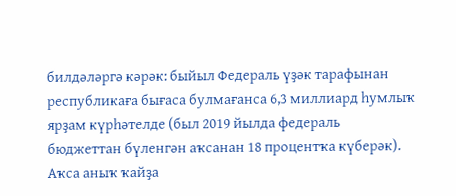билдәләргә кәрәк: быйыл Федераль үҙәк тарафынан республикаға бығаса булмағанса 6,3 миллиард һумлыҡ ярҙам күрһәтелде (был 2019 йылда федераль бюджеттан бүленгән аҡсанан 18 процентҡа күберәк).
Аҡса аныҡ ҡайҙа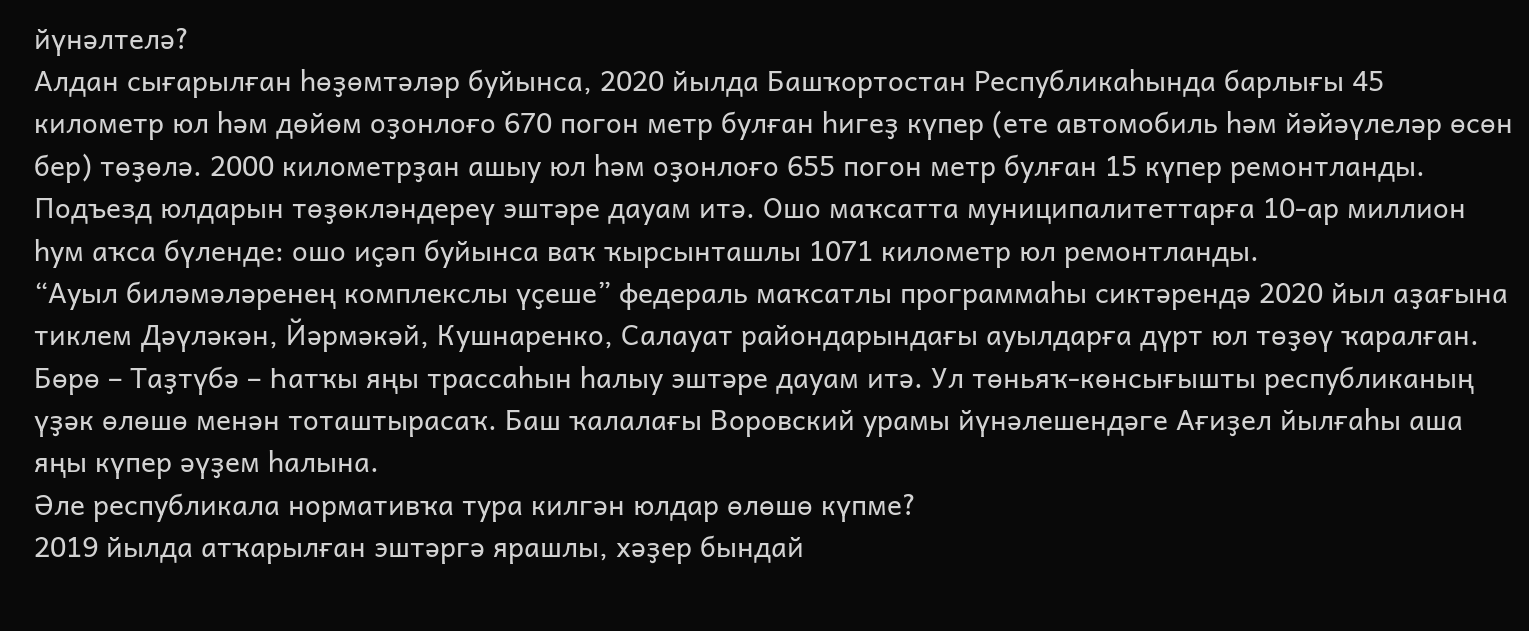йүнәлтелә?
Алдан сығарылған һөҙөмтәләр буйынса, 2020 йылда Башҡортостан Республикаһында барлығы 45 километр юл һәм дөйөм оҙонлоғо 670 погон метр булған һигеҙ күпер (ете автомобиль һәм йәйәүлеләр өсөн бер) төҙөлә. 2000 километрҙан ашыу юл һәм оҙонлоғо 655 погон метр булған 15 күпер ремонтланды.
Подъезд юлдарын төҙөкләндереү эштәре дауам итә. Ошо маҡсатта муниципалитеттарға 10-ар миллион һум аҡса бүленде: ошо иҫәп буйынса ваҡ ҡырсынташлы 1071 километр юл ремонтланды.
“Ауыл биләмәләренең комплекслы үҫеше” федераль маҡсатлы программаһы сиктәрендә 2020 йыл аҙағына тиклем Дәүләкән, Йәрмәкәй, Кушнаренко, Салауат райондарындағы ауылдарға дүрт юл төҙөү ҡаралған.
Бөрө – Таҙтүбә – Һатҡы яңы трассаһын һалыу эштәре дауам итә. Ул төньяҡ-көнсығышты республиканың үҙәк өлөшө менән тоташтырасаҡ. Баш ҡалалағы Воровский урамы йүнәлешендәге Ағиҙел йылғаһы аша яңы күпер әүҙем һалына.
Әле республикала нормативҡа тура килгән юлдар өлөшө күпме?
2019 йылда атҡарылған эштәргә ярашлы, хәҙер бындай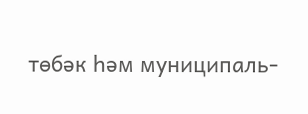төбәк һәм муниципаль-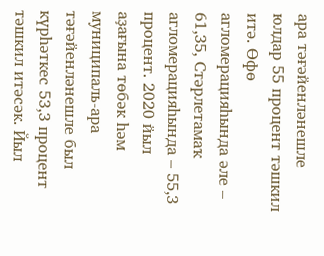ара тәғәйенләнешле юлдар 55 процент тәшкил итә. Өфө агломерацияһында әле – 61,35, Стәрлетамаҡ агломерацияһында – 55,3 процент. 2020 йыл аҙағына төбәк һәм муниципаль-ара тәғәйенләнешле был күрһәткес 53,3 процент тәшкил итәсәк. Йыл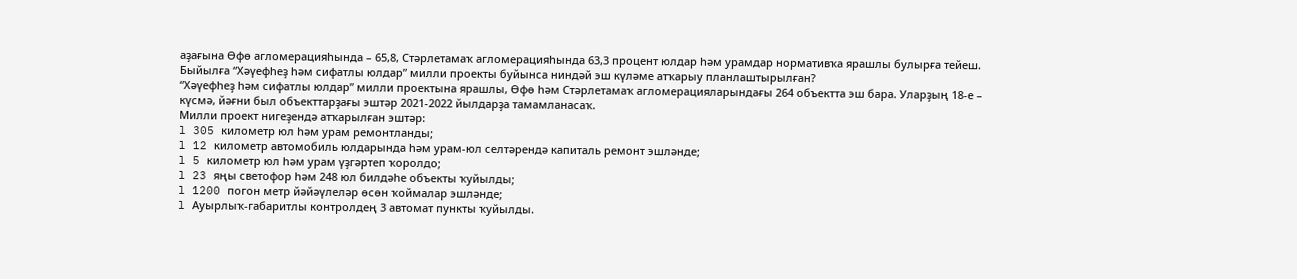аҙағына Өфө агломерацияһында – 65,8, Стәрлетамаҡ агломерацияһында 63,3 процент юлдар һәм урамдар нормативҡа ярашлы булырға тейеш.
Быйылға “Хәүефһеҙ һәм сифатлы юлдар” милли проекты буйынса ниндәй эш күләме атҡарыу планлаштырылған?
“Хәүефһеҙ һәм сифатлы юлдар” милли проектына ярашлы, Өфө һәм Стәрлетамаҡ агломерацияларындағы 264 объектта эш бара. Уларҙың 18-е – күсмә, йәғни был объекттарҙағы эштәр 2021-2022 йылдарҙа тамамланасаҡ.
Милли проект нигеҙендә атҡарылған эштәр:
l 305 километр юл һәм урам ремонтланды;
l 12 километр автомобиль юлдарында һәм урам-юл селтәрендә капиталь ремонт эшләнде;
l 5 километр юл һәм урам үҙгәртеп ҡоролдо;
l 23 яңы светофор һәм 248 юл билдәһе объекты ҡуйылды;
l 1200 погон метр йәйәүлеләр өсөн ҡоймалар эшләнде;
l Ауырлыҡ-габаритлы контролдең 3 автомат пункты ҡуйылды.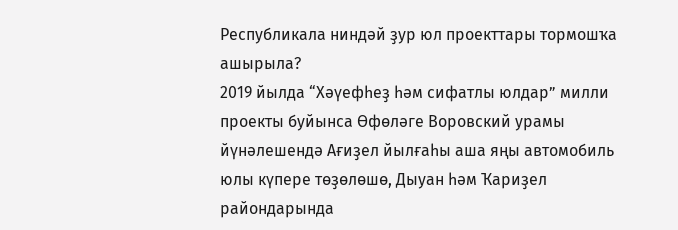Республикала ниндәй ҙур юл проекттары тормошҡа ашырыла?
2019 йылда “Хәүефһеҙ һәм сифатлы юлдар” милли проекты буйынса Өфөләге Воровский урамы йүнәлешендә Ағиҙел йылғаһы аша яңы автомобиль юлы күпере төҙөлөшө, Дыуан һәм Ҡариҙел райондарында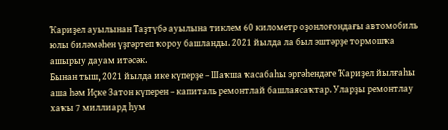Ҡариҙел ауылынан Таҙтүбә ауылына тиклем 60 километр оҙонлоғондағы автомобиль юлы биләмәһен үҙгәртеп ҡороу башланды. 2021 йылда ла был эштәрҙе тормошҡа ашырыу дауам итәсәк.
Бынан тыш, 2021 йылда ике күперҙе – Шаҡша ҡасабаһы эргәһендәге Ҡариҙел йылғаһы аша һәм Иҫке Затон күперен – капиталь ремонтлай башлаясаҡтар. Уларҙы ремонтлау хаҡы 7 миллиард һум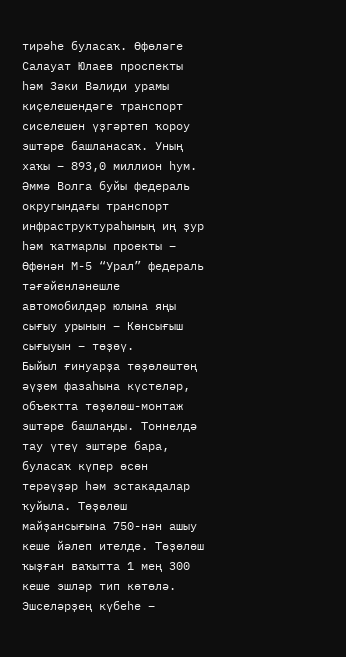тирәһе буласаҡ. Өфөләге Салауат Юлаев проспекты һәм Зәки Вәлиди урамы киҫелешендәге транспорт сиселешен үҙгәртеп ҡороу эштәре башланасаҡ. Уның хаҡы – 893,0 миллион һум.
Әммә Волга буйы федераль округындағы транспорт инфраструктураһының иң ҙур һәм ҡатмарлы проекты – Өфөнән М-5 “Урал” федераль тәғәйенләнешле автомобилдәр юлына яңы сығыу урынын – Көнсығыш сығыуын – төҙөү.
Быйыл ғинуарҙа төҙөлөштөң әүҙем фазаһына күстеләр, объектта төҙөлөш-монтаж эштәре башланды. Тоннелдә тау үтеү эштәре бара, буласаҡ күпер өсөн терәүҙәр һәм эстакадалар ҡуйыла. Төҙөлөш майҙансығына 750-нән ашыу кеше йәлеп ителде. Төҙөлөш ҡыҙған ваҡытта 1 мең 300 кеше эшләр тип көтөлә. Эшселәрҙең күбеһе –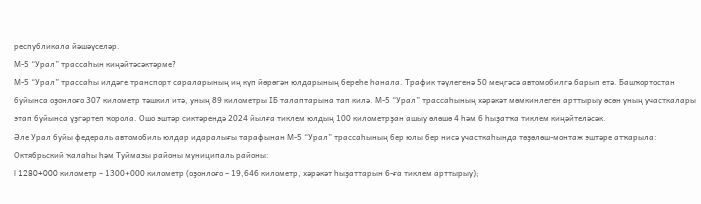республикала йәшәүселәр.
М-5 “Урал” трассаһын киңәйтәсәктәрме?
М-5 “Урал” трассаһы илдәге транспорт сараларының иң күп йөрөгән юлдарының береһе һанала. Трафик тәүлегенә 50 меңгәсә автомобилгә барып етә. Башҡортостан буйынса оҙонлоғо 307 километр тәшкил итә, уның 89 километры IБ талаптарына тап килә. М-5 “Урал” трассаһының хәрәкәт мөмкинлеген арттырыу өсөн уның участкалары этап буйынса үҙгәртеп ҡорола. Ошо эштәр сиктәрендә 2024 йылға тиклем юлдың 100 километрҙан ашыу өлөшө 4 һәм 6 һыҙатҡа тиклем киңәйтеләсәк.
Әле Урал буйы федераль автомобиль юлдар идаралығы тарафынан М-5 “Урал” трассаһының бер юлы бер нисә участкаһында төҙөлөш-монтаж эштәре атҡарыла:
Октябрьский ҡалаһы һәм Туймазы районы муниципаль районы:
l 1280+000 километр – 1300+000 километр (оҙонлоғо – 19,646 километр, хәрәкәт һыҙаттарын 6-ға тиклем арттырыу);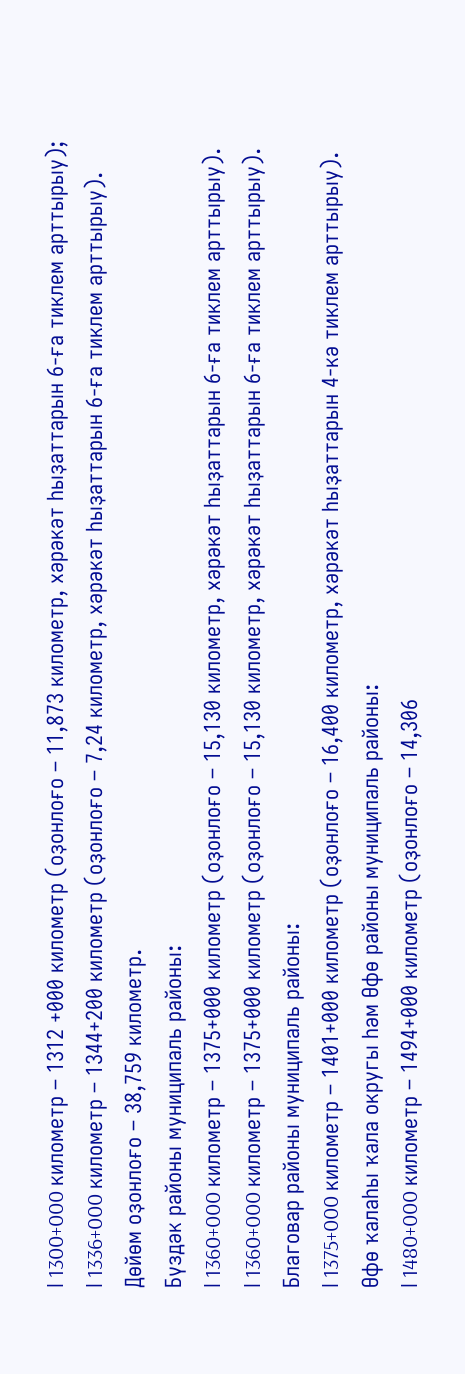l 1300+000 километр – 1312 +000 километр (оҙонлоғо – 11,873 километр, хәрәкәт һыҙаттарын 6-ға тиклем арттырыу);
l 1336+000 километр – 1344+200 километр (оҙонлоғо – 7,24 километр, хәрәкәт һыҙаттарын 6-ға тиклем арттырыу).
Дөйөм оҙонлоғо – 38,759 километр.
Бүздәк районы муниципаль районы:
l 1360+000 километр – 1375+000 километр (оҙонлоғо – 15,130 километр, хәрәкәт һыҙаттарын 6-ға тиклем арттырыу).
l 1360+000 километр – 1375+000 километр (оҙонлоғо – 15,130 километр, хәрәкәт һыҙаттарын 6-ға тиклем арттырыу).
Благовар районы муниципаль районы:
l 1375+000 километр – 1401+000 километр (оҙонлоғо – 16,400 километр, хәрәкәт һыҙаттарын 4-кә тиклем арттырыу).
Өфө ҡалаһы ҡала округы һәм Өфө районы муниципаль районы:
l 1480+000 километр – 1494+000 километр (оҙонлоғо – 14,306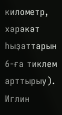километр, хәрәкәт һыҙаттарын 6-ға тиклем арттырыу).
Иглин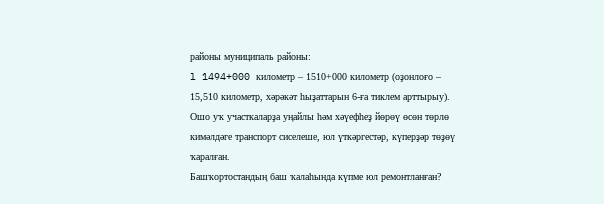районы муниципаль районы:
l 1494+000 километр – 1510+000 километр (оҙонлоғо – 15,510 километр, хәрәкәт һыҙаттарын 6-ға тиклем арттырыу).
Ошо уҡ участкаларҙа уңайлы һәм хәүефһеҙ йөрөү өсөн төрлө кимәлдәге транспорт сиселеше, юл үткәргестәр, күперҙәр төҙөү ҡаралған.
Башҡортостандың баш ҡалаһында күпме юл ремонтланған?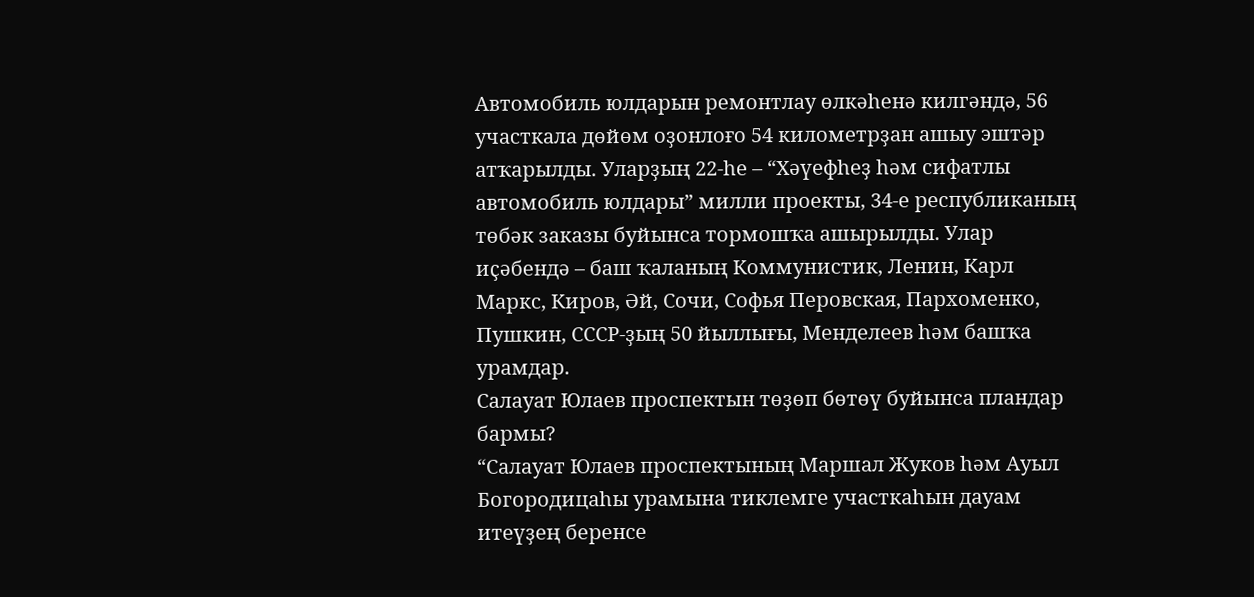Автомобиль юлдарын ремонтлау өлкәһенә килгәндә, 56 участкала дөйөм оҙонлоғо 54 километрҙан ашыу эштәр атҡарылды. Уларҙың 22-һе – “Хәүефһеҙ һәм сифатлы автомобиль юлдары” милли проекты, 34-е республиканың төбәк заказы буйынса тормошҡа ашырылды. Улар иҫәбендә – баш ҡаланың Коммунистик, Ленин, Карл Маркс, Киров, Әй, Сочи, Софья Перовская, Пархоменко, Пушкин, СССР-ҙың 50 йыллығы, Менделеев һәм башҡа урамдар.
Салауат Юлаев проспектын төҙөп бөтөү буйынса пландар бармы?
“Салауат Юлаев проспектының Маршал Жуков һәм Ауыл Богородицаһы урамына тиклемге участкаһын дауам итеүҙең беренсе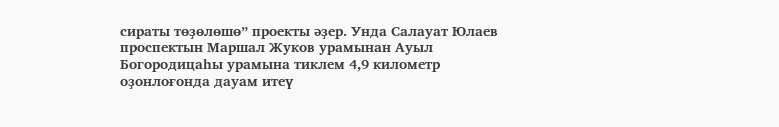сираты төҙөлөшө” проекты әҙер. Унда Салауат Юлаев проспектын Маршал Жуков урамынан Ауыл Богородицаһы урамына тиклем 4,9 километр оҙонлоғонда дауам итеү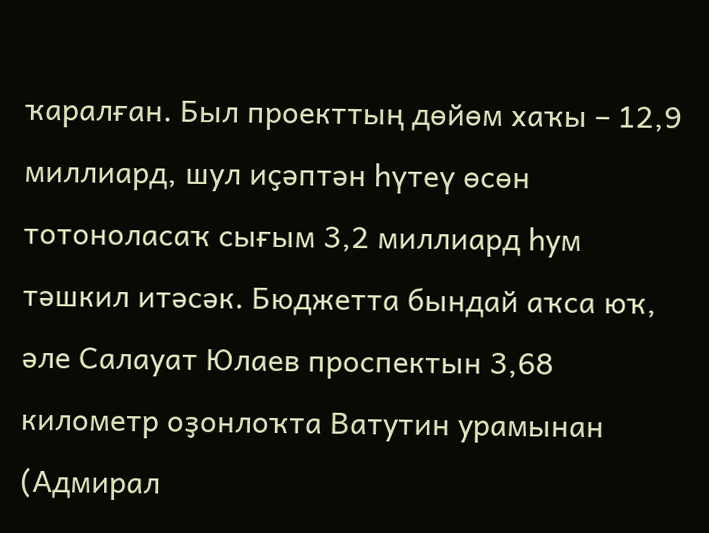ҡаралған. Был проекттың дөйөм хаҡы – 12,9 миллиард, шул иҫәптән һүтеү өсөн тотоноласаҡ сығым 3,2 миллиард һум тәшкил итәсәк. Бюджетта бындай аҡса юҡ, әле Салауат Юлаев проспектын 3,68 километр оҙонлоҡта Ватутин урамынан (Адмирал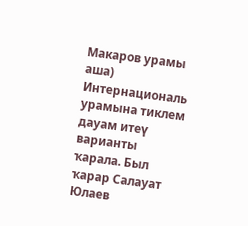Макаров урамы аша) Интернациональ урамына тиклем дауам итеү варианты ҡарала. Был ҡарар Салауат Юлаев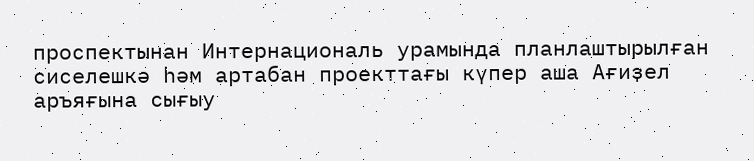проспектынан Интернациональ урамында планлаштырылған сиселешкә һәм артабан проекттағы күпер аша Ағиҙел аръяғына сығыу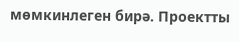мөмкинлеген бирә. Проектты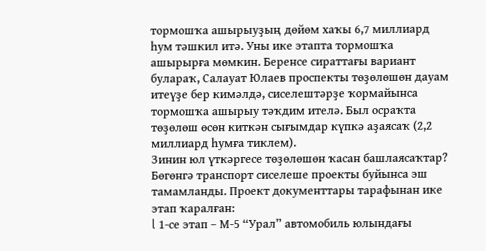тормошҡа ашырыуҙың дөйөм хаҡы 6,7 миллиард һум тәшкил итә. Уны ике этапта тормошҡа ашырырға мөмкин. Беренсе сираттағы вариант булараҡ, Салауат Юлаев проспекты төҙөлөшөн дауам итеүҙе бер кимәлдә, сиселештәрҙе ҡормайынса тормошҡа ашырыу тәҡдим ителә. Был осраҡта төҙөлөш өсөн киткән сығымдар күпкә аҙаясаҡ (2,2 миллиард һумға тиклем).
Зинин юл үткәргесе төҙөлөшөн ҡасан башлаясаҡтар?
Бөгөнгә транспорт сиселеше проекты буйынса эш тамамланды. Проект документтары тарафынан ике этап ҡаралған:
l 1-се этап – М-5 “Урал” автомобиль юлындағы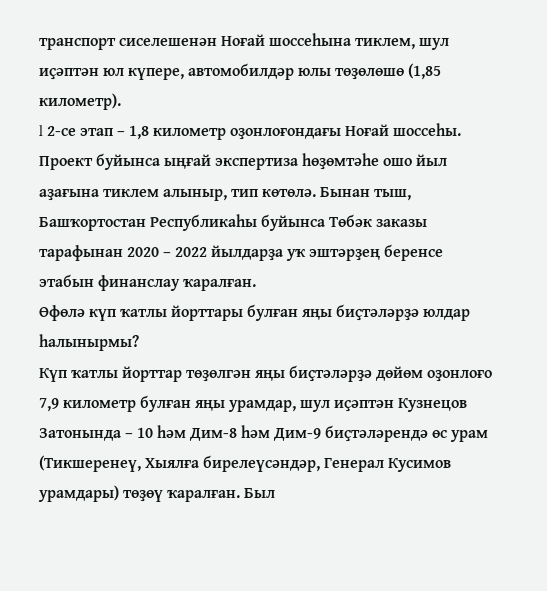транспорт сиселешенән Ноғай шоссеһына тиклем, шул иҫәптән юл күпере, автомобилдәр юлы төҙөлөшө (1,85 километр).
l 2-се этап – 1,8 километр оҙонлоғондағы Ноғай шоссеһы.
Проект буйынса ыңғай экспертиза һөҙөмтәһе ошо йыл аҙағына тиклем алыныр, тип көтөлә. Бынан тыш, Башҡортостан Республикаһы буйынса Төбәк заказы тарафынан 2020 – 2022 йылдарҙа уҡ эштәрҙең беренсе этабын финанслау ҡаралған.
Өфөлә күп ҡатлы йорттары булған яңы биҫтәләрҙә юлдар һалынырмы?
Күп ҡатлы йорттар төҙөлгән яңы биҫтәләрҙә дөйөм оҙонлоғо 7,9 километр булған яңы урамдар, шул иҫәптән Кузнецов Затонында – 10 һәм Дим-8 һәм Дим-9 биҫтәләрендә өс урам (Тикшеренеү, Хыялға бирелеүсәндәр, Генерал Кусимов урамдары) төҙөү ҡаралған. Был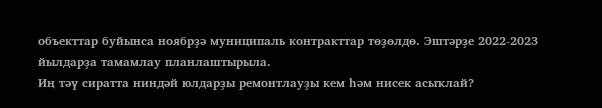объекттар буйынса ноябрҙә муниципаль контракттар төҙөлдө. Эштәрҙе 2022-2023 йылдарҙа тамамлау планлаштырыла.
Иң тәү сиратта ниндәй юлдарҙы ремонтлауҙы кем һәм нисек асыҡлай?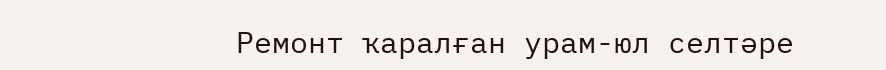Ремонт ҡаралған урам-юл селтәре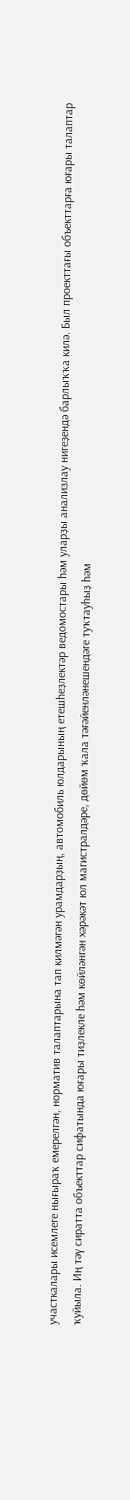участкалары исемлеге нығыраҡ емерелгән, норматив талаптарына тап килмәгән урамдарҙың, автомобиль юлдарының етешһеҙлектәр ведомостары һәм уларҙы анализлау нигеҙендә барлыҡҡа килә. Был проекттағы объекттарға юғары талаптар ҡуйыла. Иң тәү сиратта объекттар сифатында юғары тиҙлекле һәм көйләнгән хәрәкәт юл магистралдәре, дөйөм ҡала тәғәйенләнешендәге туҡтауһыҙ һәм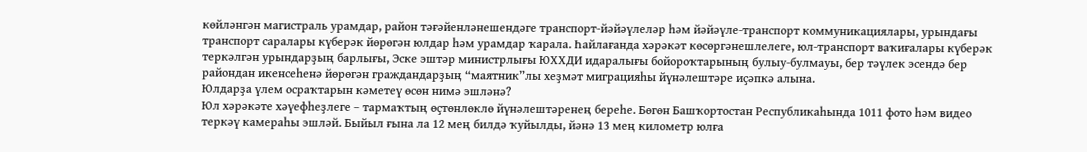көйләнгән магистраль урамдар, район тәғәйенләнешендәге транспорт-йәйәүлеләр һәм йәйәүле-транспорт коммуникациялары, урындағы транспорт саралары күберәк йөрөгән юлдар һәм урамдар ҡарала. Һайлағанда хәрәкәт көсөргәнешлелеге, юл-транспорт ваҡиғалары күберәк теркәлгән урындарҙың барлығы, Эске эштәр министрлығы ЮХХДИ идаралығы бойороҡтарының булыу-булмауы, бер тәүлек эсендә бер райондан икенсеһенә йөрөгән граждандарҙың “маятник”лы хеҙмәт миграцияһы йүнәлештәре иҫәпкә алына.
Юлдарҙа үлем осраҡтарын кәметеү өсөн нимә эшләнә?
Юл хәрәкәте хәүефһеҙлеге – тармаҡтың өҫтөнлөклө йүнәлештәренең береһе. Бөгөн Башҡортостан Республикаһында 1011 фото һәм видео теркәү камераһы эшләй. Быйыл ғына ла 12 мең билдә ҡуйылды, йәнә 13 мең километр юлға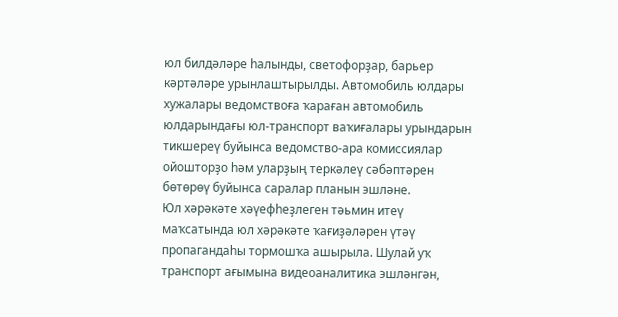юл билдәләре һалынды, светофорҙар, барьер кәртәләре урынлаштырылды. Автомобиль юлдары хужалары ведомствоға ҡараған автомобиль юлдарындағы юл-транспорт ваҡиғалары урындарын тикшереү буйынса ведомство-ара комиссиялар ойошторҙо һәм уларҙың теркәлеү сәбәптәрен бөтөрөү буйынса саралар планын эшләне.
Юл хәрәкәте хәүефһеҙлеген тәьмин итеү маҡсатында юл хәрәкәте ҡағиҙәләрен үтәү пропагандаһы тормошҡа ашырыла. Шулай уҡ транспорт ағымына видеоаналитика эшләнгән,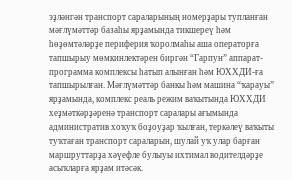эҙләнгән транспорт сараларының номерҙары тупланған мәғлүмәттәр базаһы ярҙамында тикшереү һәм һөҙөмтәләрҙе периферия ҡоролмаһы аша операторға тапшырыу мөмкинлектәрен биргән “Гарпун” аппарат-программа комплексы һатып алынған һәм ЮХХДИ-ға тапшырылған. Мәғлүмәттәр банкы һәм машина “ҡарауы” ярҙамында, комплекс реаль режим ваҡытында ЮХХДИ хеҙмәткәрҙәренә транспорт саралары ағымында административ хоҡуҡ боҙоуҙар ҡылған, теркәлеү ваҡыты туҡтаған транспорт сараларын, шулай уҡ улар барған маршруттарҙа хәүефле булыуы ихтимал водителдәрҙе асыҡларға ярҙам итәсәк.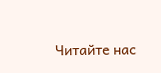Читайте нас